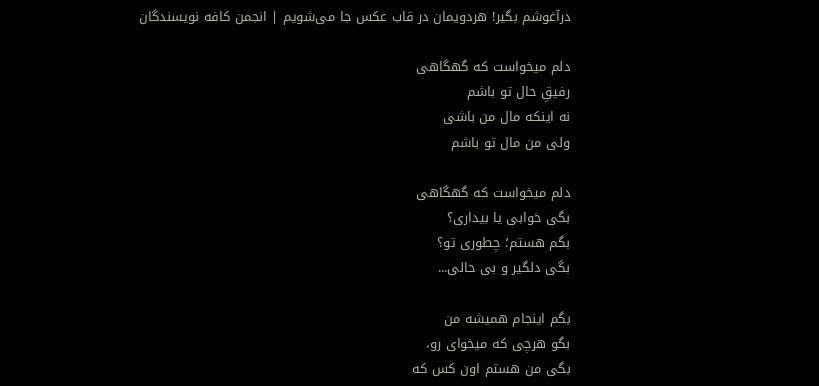درآغوشم بگیر! هردویمان در قاب عکس جا می‌شویم | انجمن کافه نویسندگان

دلم میخواست که گهگاهی
رفیقِ حال تو باشم
نه اینکه مال من باشی
ولی من مال تو باشم

دلم میخواست که گهگاهی
بگی خوابی یا بیداری؟
بگم هستم؛ چطوری تو؟
بگی دلگیر و بی حالی...

بگم اینجام همیشه من
بگو هرچی که میخوای رو،
بگی من هستم اون کس که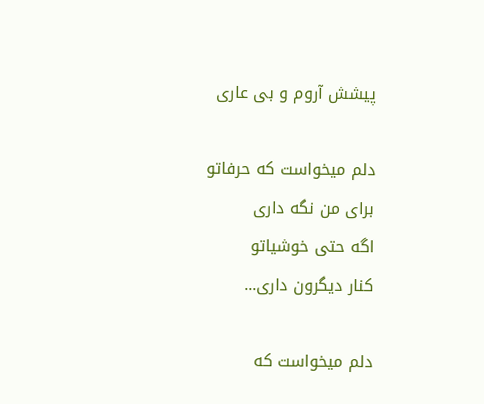پیشش آروم و بی عاری

دلم میخواست که حرفاتو
برای من نگه داری
اگه حتی خوشیاتو
کنار دیگرون داری...

دلم میخواست که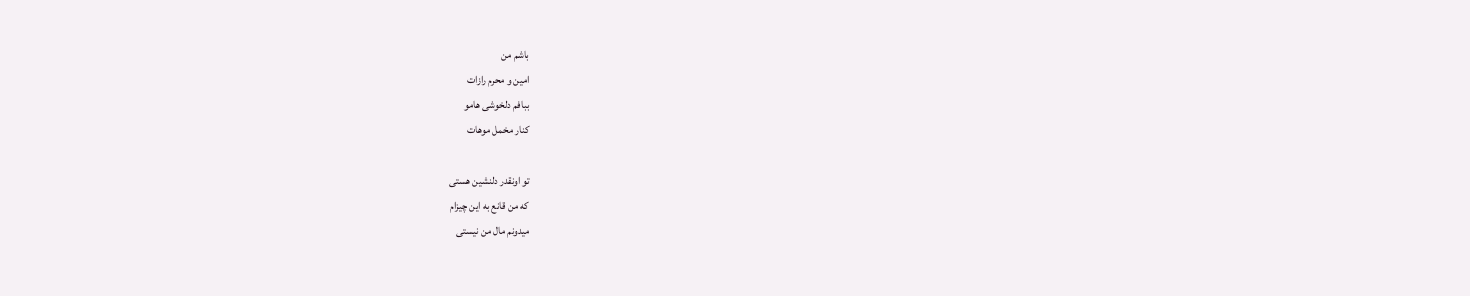باشم من
امین و محرم رازات
ببافم دلخوشی هامو
کنار مخمل موهات

تو اونقدر دلنشین هستی
که من قانع به این چیزام
میدونم مال من نیستی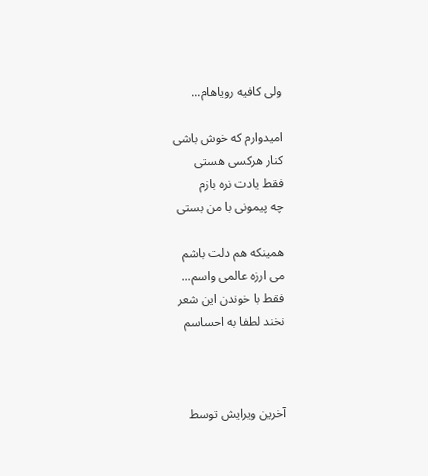ولی کافیه رویاهام...

امیدوارم که خوش باشی
کنار هرکسی هستی
فقط یادت نره بازم
چه پیمونی با من بستی

همینکه هم دلت باشم
می ارزه عالمی واسم...
فقط با خوندن این شعر
نخند لطفا به احساسم



آخرین ویرایش توسط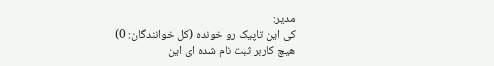مدیر:
کی این تاپیک رو خونده (کل خوانندگان: 0)
هیچ کاربر ثبت نام شده ای این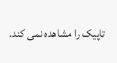تاپیک را مشاهده نمی کند.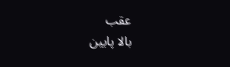عقب
بالا پایین